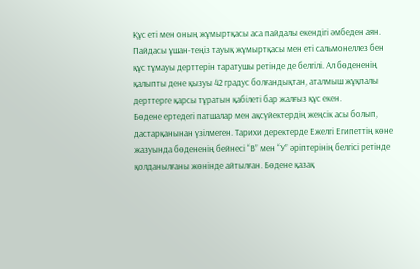Құс еті мен оның жұмыртқасы аса пайдалы екендігі әмбеден аян. Пайдасы ұшан-теңіз тауық жұмыртқасы мен еті сальмонеллез бен құс тұмауы дерттерін таратушы ретінде де белгілі. Ал бөдененің қалыпты дене қызуы 42 градус болғандықтан, аталмыш жұқпалы дерттерге қарсы тұратын қабілеті бар жалғыз құс екен.
Бөдене ертедегі патшалар мен ақсүйектердің жеңсік асы болып, дастарқанынан үзілмеген. Тарихи деректерде Ежелгі Египеттің көне жазуында бөдененің бейнесі “В” мен “У” әріптерінің белгісі ретінде қолданылғаны жөнінде айтылған. Бөдене қазақ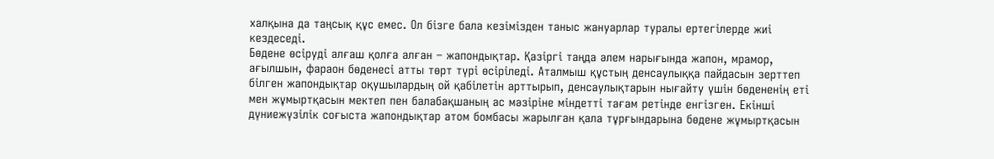халқына да таңсық құс емес. Ол бізге бала кезімізден таныс жануарлар туралы ертегілерде жиі кездеседі.
Бөдене өсіруді алғаш қолға алған – жапондықтар. Қазіргі таңда әлем нарығында жапон, мрамор, ағылшын, фараон бөденесі атты төрт түрі өсіріледі. Аталмыш құстың денсаулыққа пайдасын зерттеп білген жапондықтар оқушылардың ой қабілетін арттырып, денсаулықтарын нығайту үшін бөдененің еті мен жұмыртқасын мектеп пен балабақшаның ас мәзіріне міндетті тағам ретінде енгізген. Екінші дүниежүзілік соғыста жапондықтар атом бомбасы жарылған қала тұрғындарына бөдене жұмыртқасын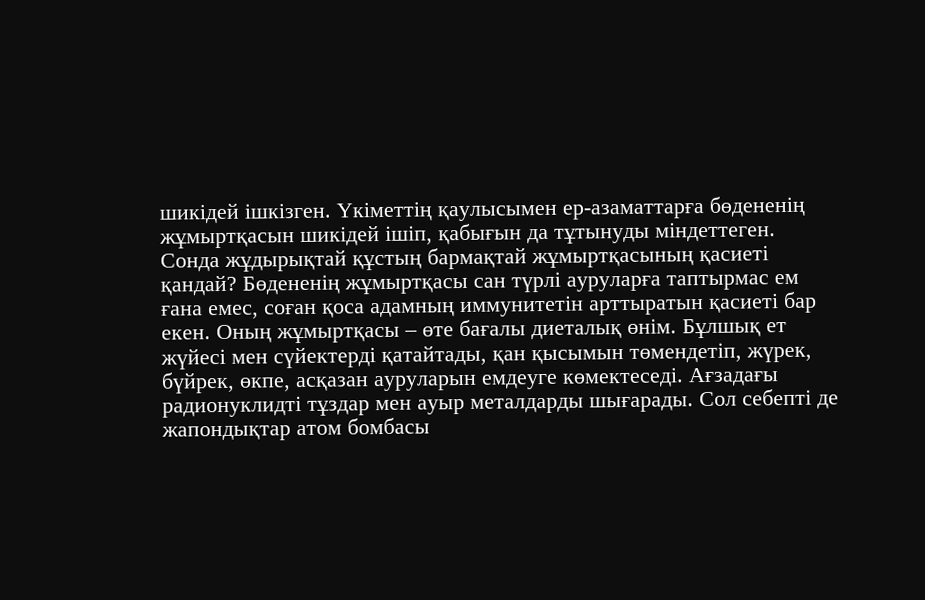шикідей ішкізген. Үкіметтің қаулысымен ер-азаматтарға бөдененің жұмыртқасын шикідей ішіп, қабығын да тұтынуды міндеттеген.
Сонда жұдырықтай құстың бармақтай жұмыртқасының қасиеті қандай? Бөдененің жұмыртқасы сан түрлі ауруларға таптырмас ем ғана емес, соған қоса адамның иммунитетін арттыратын қасиеті бар екен. Оның жұмыртқасы – өте бағалы диеталық өнім. Бұлшық ет жүйесі мен сүйектерді қатайтады, қан қысымын төмендетіп, жүрек, бүйрек, өкпе, асқазан ауруларын емдеуге көмектеседі. Ағзадағы радионуклидті тұздар мен ауыр металдарды шығарады. Сол себепті де жапондықтар атом бомбасы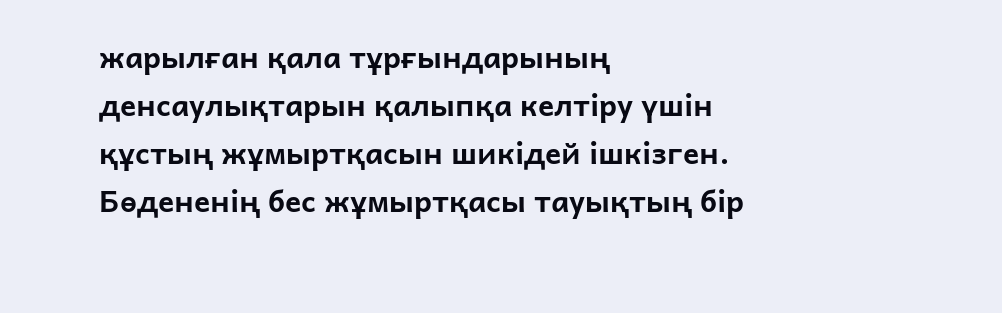жарылған қала тұрғындарының денсаулықтарын қалыпқа келтіру үшін құстың жұмыртқасын шикідей ішкізген.
Бөдененің бес жұмыртқасы тауықтың бір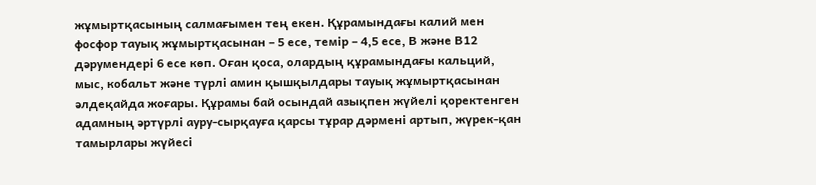жұмыртқасының салмағымен тең екен. Құрамындағы калий мен фосфор тауық жұмыртқасынан – 5 есе, темір – 4,5 есе, В және В12 дәрумендері 6 есе көп. Оған қоса, олардың құрамындағы кальций, мыс, кобальт және түрлі амин қышқылдары тауық жұмыртқасынан әлдеқайда жоғары. Құрамы бай осындай азықпен жүйелі қоректенген адамның әртүрлі ауру-сырқауға қарсы тұрар дәрмені артып, жүрек-қан тамырлары жүйесі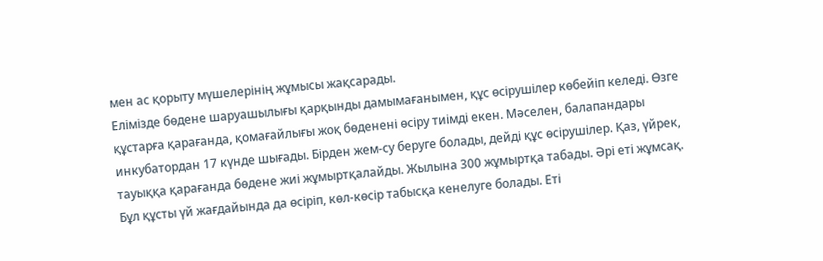мен ас қорыту мүшелерінің жұмысы жақсарады.
Елімізде бөдене шаруашылығы қарқынды дамымағанымен, құс өсірушілер көбейіп келеді. Өзге құстарға қарағанда, қомағайлығы жоқ бөденені өсіру тиімді екен. Мәселен, балапандары инкубатордан 17 күнде шығады. Бірден жем-су беруге болады, дейді құс өсірушілер. Қаз, үйрек, тауыққа қарағанда бөдене жиі жұмыртқалайды. Жылына 300 жұмыртқа табады. Әрі еті жұмсақ. Бұл құсты үй жағдайында да өсіріп, көл-көсір табысқа кенелуге болады. Еті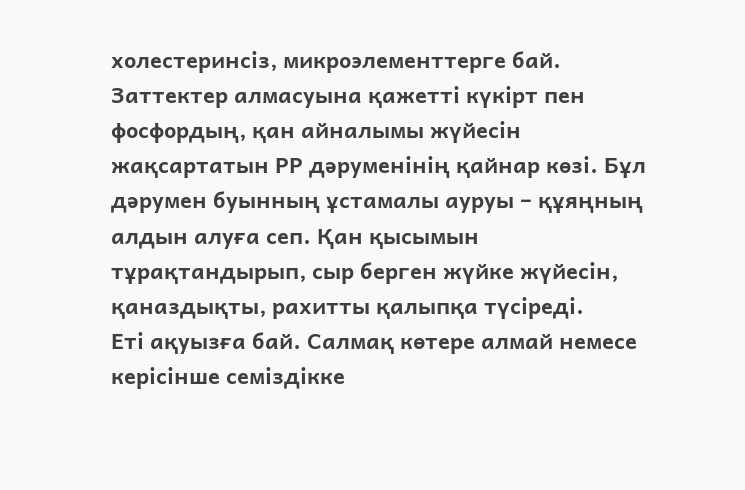холестеринсіз, микроэлементтерге бай. Заттектер алмасуына қажетті күкірт пен фосфордың, қан айналымы жүйесін жақсартатын РР дәруменінің қайнар көзі. Бұл дәрумен буынның ұстамалы ауруы – құяңның алдын алуға сеп. Қан қысымын тұрақтандырып, сыр берген жүйке жүйесін, қаназдықты, рахитты қалыпқа түсіреді.
Еті ақуызға бай. Салмақ көтере алмай немесе керісінше семіздікке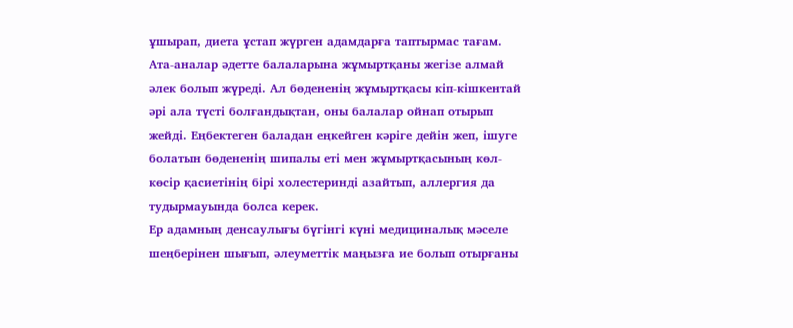ұшырап, диета ұстап жүрген адамдарға таптырмас тағам.
Ата-аналар әдетте балаларына жұмыртқаны жегізе алмай әлек болып жүреді. Ал бөдененің жұмыртқасы кіп-кішкентай әрі ала түсті болғандықтан, оны балалар ойнап отырып жейді. Еңбектеген баладан еңкейген кәріге дейін жеп, ішуге болатын бөдененің шипалы еті мен жұмыртқасының көл-көсір қасиетінің бірі холестеринді азайтып, аллергия да тудырмауында болса керек.
Ер адамның денсаулығы бүгінгі күні медициналық мәселе шеңберінен шығып, әлеуметтік маңызға ие болып отырғаны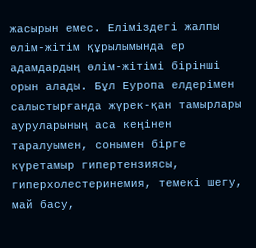жасырын емес. Еліміздегі жалпы өлім-жітім құрылымында ер адамдардың өлім-жітімі бірінші орын алады. Бұл Еуропа елдерімен салыстырғанда жүрек-қан тамырлары ауруларының аса кеңінен таралуымен, сонымен бірге күретамыр гипертензиясы, гиперхолестеринемия, темекі шегу, май басу,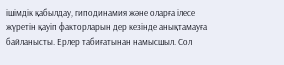ішімдік қабылдау, гиподинамия және оларға ілесе жүретін қауіп факторларын дер кезінде анықтамауға байланысты. Ерлер табиғатынан намысшыл. Сол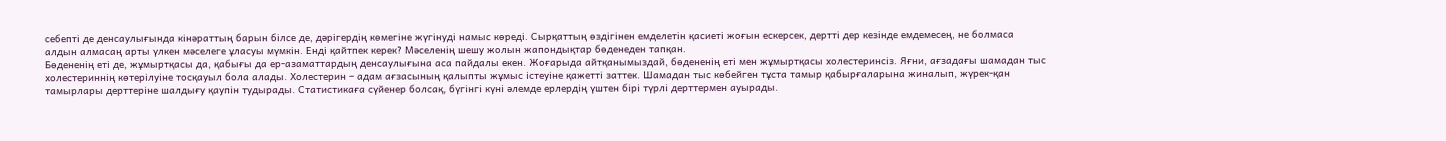себепті де денсаулығында кінәраттың барын білсе де, дәрігердің көмегіне жүгінуді намыс көреді. Сырқаттың өздігінен емделетін қасиеті жоғын ескерсек, дертті дер кезінде емдемесең, не болмаса алдын алмасаң арты үлкен мәселеге ұласуы мүмкін. Енді қайтпек керек? Мәселенің шешу жолын жапондықтар бөденеден тапқан.
Бөдененің еті де, жұмыртқасы да, қабығы да ер-азаматтардың денсаулығына аса пайдалы екен. Жоғарыда айтқанымыздай, бөдененің еті мен жұмыртқасы холестеринсіз. Яғни, ағзадағы шамадан тыс холестериннің көтерілуіне тосқауыл бола алады. Холестерин – адам ағзасының қалыпты жұмыс істеуіне қажетті заттек. Шамадан тыс көбейген тұста тамыр қабырғаларына жиналып, жүрек-қан тамырлары дерттеріне шалдығу қаупін тудырады. Статистикаға сүйенер болсақ, бүгінгі күні әлемде ерлердің үштен бірі түрлі дерттермен ауырады.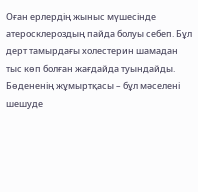Оған ерлердің жыныс мүшесінде атеросклероздың пайда болуы себеп. Бұл дерт тамырдағы холестерин шамадан тыс көп болған жағдайда туындайды. Бөдененің жұмыртқасы – бұл мәселені шешуде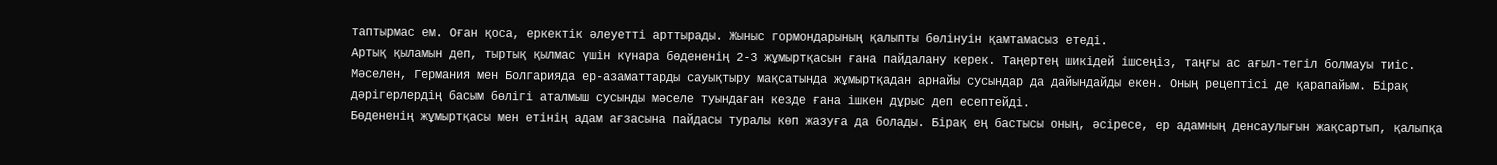таптырмас ем. Оған қоса, еркектік әлеуетті арттырады. Жыныс гормондарының қалыпты бөлінуін қамтамасыз етеді.
Артық қыламын деп, тыртық қылмас үшін күнара бөдененің 2-3 жұмыртқасын ғана пайдалану керек. Таңертең шикідей ішсеңіз, таңғы ас ағыл-тегіл болмауы тиіс. Мәселен, Германия мен Болгарияда ер-азаматтарды сауықтыру мақсатында жұмыртқадан арнайы сусындар да дайындайды екен. Оның рецептісі де қарапайым. Бірақ дәрігерлердің басым бөлігі аталмыш сусынды мәселе туындаған кезде ғана ішкен дұрыс деп есептейді.
Бөдененің жұмыртқасы мен етінің адам ағзасына пайдасы туралы көп жазуға да болады. Бірақ ең бастысы оның, әсіресе, ер адамның денсаулығын жақсартып, қалыпқа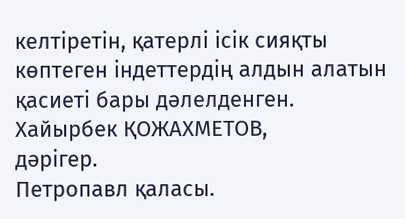келтіретін, қатерлі ісік сияқты көптеген індеттердің алдын алатын қасиеті бары дәлелденген.
Хайырбек ҚОЖАХМЕТОВ,
дәрігер.
Петропавл қаласы.